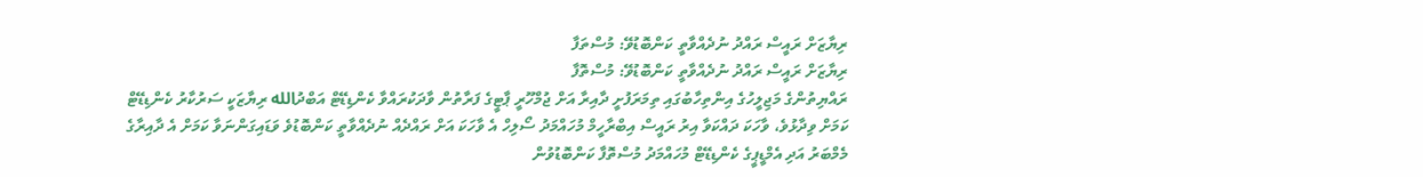ރިޔާޒަށް ރައީސް ރައްދު ނުދެއްވާތީ ކަންބޮޑުވޭ: މުސްތަފާ
ރިޔާޒަށް ރައީސް ރައްދު ނުދެއްވާތީ ކަންބޮޑުވޭ: މުސްތޮފާ
ރައްޔިތުންގެ މަޖިލީހުގެ އިންތިހާބުގައި ތިމަރަފުށީ ދާއިރާ އަށް ޖުމްހޫރީ ޕާޓީގެ ފަރާތުން ވާދަކުރައްވާ ކެންޑިޑޭޓް އަބްދުالله ރިޔާޒަކީ ސަރުކާރު ކެންޑިޑޭޓް ކަމަށް ވިދާޅުވެ، ވާހަކަ ދައްކަވާ އިރު ރައީސް އިބްރާހީމް މުހައްމަދު ސޯލިހް އެ ވާހަކަ އަށް ރައްދެއް ނުދެއްވާތީ ކަންބޮޑުވެ ވަޑައިގަންނަވާ ކަމަށް އެ ދާއިރާގެ މެމްބަރު އަދި އެމްޑީޕީގެ ކެންޑިޑޭޓް މުހައްމަދު މުސްތޮފާ ކަންބޮޑުވުން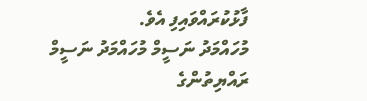ފާޅުކުރައްވައިފި އެވެ.
މުހައްމަދު ނަސީމް މުހައްމަދު ނަސީމް
ރައްޔިތުންގެ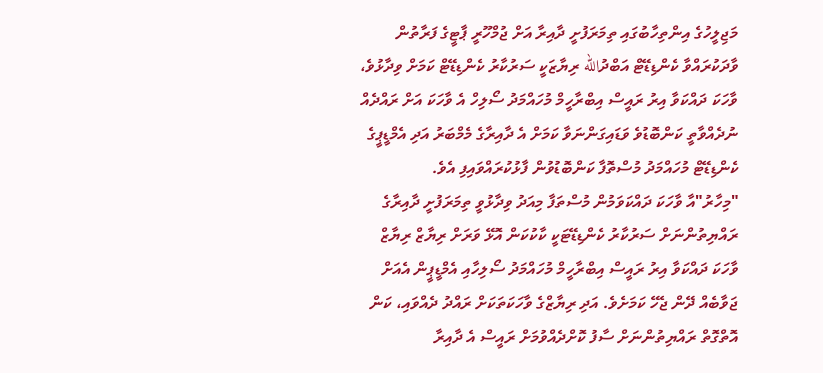މަޖިލީހުގެ އިންތިހާބުގައި ތިމަރަފުށީ ދާއިރާ އަށް ޖުމްހޫރީ ޕާޓީގެ ފަރާތުން ވާދަކުރައްވާ ކެންޑިޑޭޓް އަބްދުالله ރިޔާޒަކީ ސަރުކާރު ކެންޑިޑޭޓް ކަމަށް ވިދާޅުވެ، ވާހަކަ ދައްކަވާ އިރު ރައީސް އިބްރާހީމް މުހައްމަދު ސޯލިހް އެ ވާހަކަ އަށް ރައްދެއް ނުދެއްވާތީ ކަންބޮޑުވެ ވަޑައިގަންނަވާ ކަމަށް އެ ދާއިރާގެ މެމްބަރު އަދި އެމްޑީޕީގެ ކެންޑިޑޭޓް މުހައްމަދު މުސްތޮފާ ކަންބޮޑުވުން ފާޅުކުރައްވައިފި އެވެ.
"މިހާރު"އާ ވާހަކަ ދައްކަވަމުން މުސްތަފާ މިއަދު ވިދާޅުވީ ތިމަރަފުށީ ދާއިރާގެ ރައްޔިތުންނަށް ސަރުކާރު ކެންޑިޑޭޓަކީ ކާކުކަން އޮޅޭ ވަރަށް ރިޔާޒް ރިޔާޒް ވާހަކަ ދައްކަވާ އިރު ރައީސް އިބްރާހީމް މުހައްމަދު ސޯލިހާއި އެމްޑީޕީން އެއަށް ޖަވާބެއް ދޭން ޖެހޭ ކަމަށެވެ. އަދި ރިޔާޒްގެ ވާހަކަތަކަށް ރައްދު ދެއްވައި، ކަން އޮތްގޮތް ރައްޔިތުންނަށް ސާފު ކޮށްދެއްވުމަށް ރައީސް އެ ދާއިރާ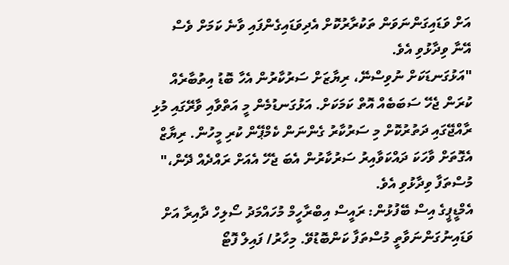އަށް ވަޑައިގަންނަވަން ތަކުރާރުކޮށް އެދިވަޑައިގެންފައި ވާނެ ކަމަށް ވެސް އޭނާ ވިދާޅުވި އެވެ.
"އަޅުގަނޑަކަށް ނުވިސްނޭ، ރިޔާޒަށް ސަރުކާރުން އެހާ ބޮޑު އިތުބާރެއް ކުރަން ޖެހޭ ސަބަބެއް އޮތް ކަމަކަށް. އަޅުގަނޑުމެން މީ އަތްވާއި ވާރޭގައި މުޅި ރާއްޖޭގައި ދަތުރުކޮށް މި ސަރުކާރު ގެންނަން ކެމްޕޭން ކުރި މީހުން. ރިޔާޒް އެގޮތަށް ވާހަކަ ދައްކަވާއިރު ސަރުކާރުން އެބަ ޖެހޭ އެއަށް ރައްދެއް ދޭން،" މުސްތަފާ ވިދާޅުވި އެވެ.
އެމްޑީޕީގެ އިސް ބޭފުޅުން: ރައީސް އިބްރާހީމް މުހައްމަދު ސޯލިހް ދާއިރާ އަށް ވަޑައިނުގަންނަވާތީ މުސްތަފާ ކަންބޮޑުވޭ. މިހާރު/ ފައިލް ފޮޓޯ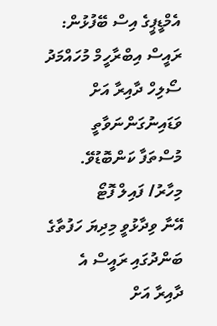އެމްޑީޕީގެ އިސް ބޭފުޅުން: ރައީސް އިބްރާހީމް މުހައްމަދު ސޯލިހް ދާއިރާ އަށް ވަޑައިނުގަންނަވާތީ މުސްތަފާ ކަންބޮޑުވޭ. މިހާރު/ ފައިލް ފޮޓޯ
އޭނާ ވިދާޅުވީ މިދިޔަ ހަފުތާގެ ބަންދުގައި ރައީސް އެ ދާއިރާ އަށް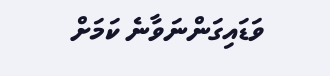ވަޑައިގަންނަވާނެ ކަމަށް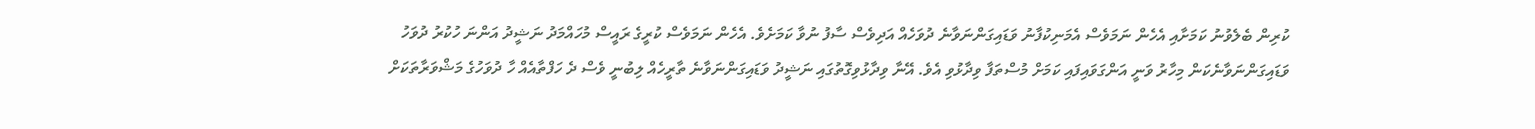ކުރިން ބެލެވުނު ކަމަށާއި އެހެން ނަމަވެސް އެމަނިކުފާނު ވަޑައިގަންނަވާނެ ދުވަހެއް އަދިވެސް ސާފު ނުވާ ކަމަށެވެ. އެހެން ނަމަވެސް ކުރީގެ ރައީސް މުހައްމަދު ނަޝީދު އަންނަ ހުކުރު ދުވަހު ވަޑައިގަންނަވާނެކަން މިހާރު ވަނީ އަންގަވައިފައި ކަމަށް މުސްތަފާ ވިދާޅުވި އެވެ. އޭނާ ވިދާޅުވިގޮތުގައި ނަޝީދު ވަޑައިގަންނަވާނެ ތާރީހެއް ލިބުނީ ވެސް ދެ ހަފްތާއެއް ހާ ދުވަހުގެ މަޝްވަރާތަކަށް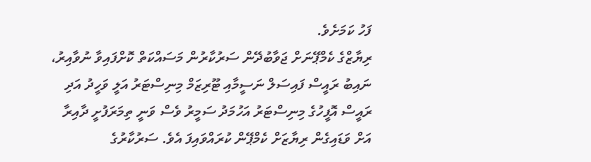ފަހު ކަމަށެވެ.
ރިޔާޒްގެ ކެމްޕޭނަށް ޖަވާބުދޭން ސަރުކާރުން މަސައްކަތް ކޮށްފައިވާ ނުވާއިރު، ނައިބު ރައީސް ފައިސަލް ނަސީމާއި ޓޫރިޒަމް މިނިސްޓަރު އަލީ ވަހީދު އަދި ރައީސް އޮފީހުގެ މިނިސްޓަރު އަހުމަދު ސަމީރު ވެސް ވަނީ ތިމަރަފުށީ ދާއިރާ އަށް ވަޑައިގެން ރިޔާޒަށް ކެމްޕޭން ކުރައްވައިފަ އެވެ. ސަރުކާރުގެ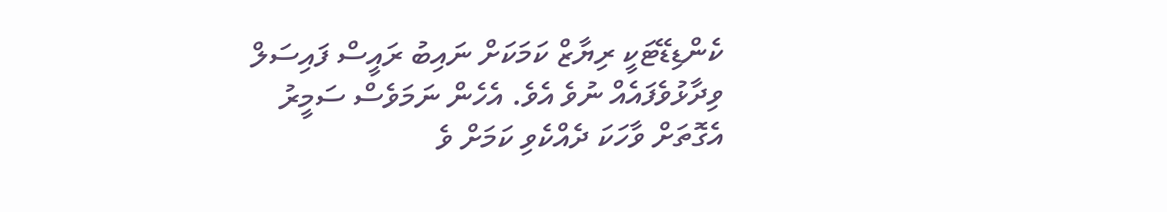ކެންޑިޑޭޓަކީ ރިޔާޒް ކަމަކަށް ނައިބު ރައީސް ފައިސަލް ވިދާޅުވެފައެއް ނުވެ އެވެ. އެހެން ނަމަވެސް ސަމީރު އެގޮތަށް ވާހަކަ ދެއްކެވި ކަމަށް ވެ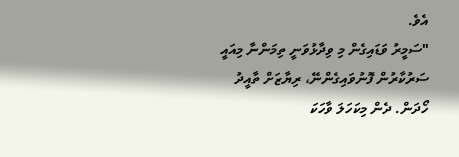އެވެ.
"ސަމީރު ވަޑައިގެން މި ވިދާޅުވަނީ ތިމަންނާ މިއައީ ސަރުކާރުން ފޮނުވައިގެންނޭ، ރިޔާޒަށް ތާއީދު ހޯދަން. ދެން މިކަހަލަ ވާހަކަ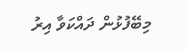މިބޭފުޅުން ދައްކަވާ އިރު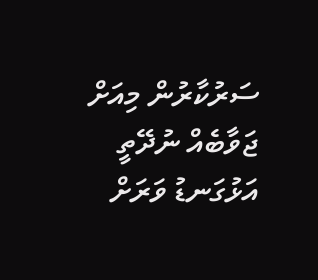ސަރުކާރުން މިއަށް ޖަވާބެއް ނުދޭތީ އަޅުގަނޑު ވަރަށް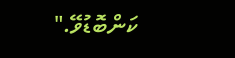ކަންބޮޑުވޭ."